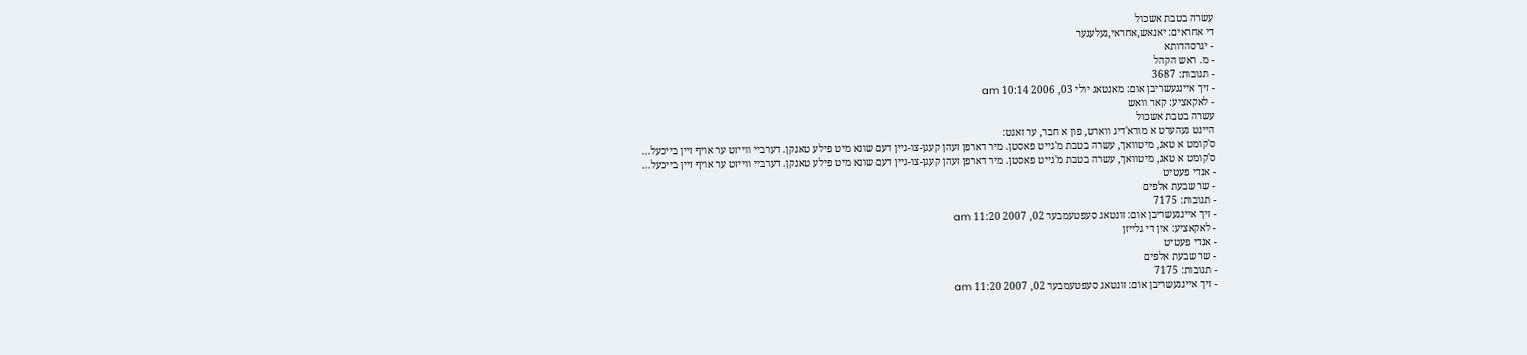עשרה בטבת אשכול
די אחראים: יאנאש,אחראי,געלעגער
- יגרסהדותא
- מ. ראש הקהל
- תגובות: 3687
- זיך איינגעשריבן אום: מאנטאג יולי 03, 2006 10:14 am
- לאקאציע: קאר וואש
עשרה בטבת אשכול
היינט געהערט א מורא'דיג ווארט, פון א חבר, ער זאגט:
ס'קומט א טאג, מיטוואך, עשרה בטבת מ'גייט פאסטן. מיר דארפן זעהן קעגן-צו-גיין דעם שונא מיט פילע טאנקן. דערביי ווייזט ער אויף זיין בייכעל...
ס'קומט א טאג, מיטוואך, עשרה בטבת מ'גייט פאסטן. מיר דארפן זעהן קעגן-צו-גיין דעם שונא מיט פילע טאנקן. דערביי ווייזט ער אויף זיין בייכעל...
- אנדי פעטיט
- שר שבעת אלפים
- תגובות: 7175
- זיך איינגעשריבן אום: זונטאג סעפטעמבער 02, 2007 11:20 am
- לאקאציע: אין די גלייזן
- אנדי פעטיט
- שר שבעת אלפים
- תגובות: 7175
- זיך איינגעשריבן אום: זונטאג סעפטעמבער 02, 2007 11:20 am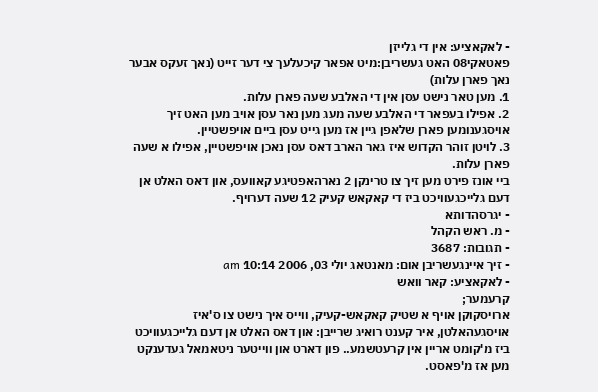- לאקאציע: אין די גלייזן
פאטאקי08 האט געשריבן:מיט אפאר קיכעלעך צי דער זייט (נאך זעקס אבער נאך פארן עלות)
1. מען טאר נישט עסן אין די האלבע שעה פארן עלות.
2. אפילו בעפאר די האלבע שעה מעג מען נאר עסן אויב מען האט זיך אויסגענומען פארן שלאפן גיין אז מען גייט עסן ביים אויפשטיין.
3. לויטן זוהר הקדוש איז גאר הארב דאס עסן נאכן אויפשטיין, אפילו א שעה פארן עלות.
ביי אונז פירט מען זיך צו טרינקן 2 נארהאפטיגע קאוועס, און דאס האלט אן דעם גלייכגעוויכט ביז די קאקאש קעיק 12 שעה דערויף.
- יגרסהדותא
- מ. ראש הקהל
- תגובות: 3687
- זיך איינגעשריבן אום: מאנטאג יולי 03, 2006 10:14 am
- לאקאציע: קאר וואש
קרעמער;
ארויסקוקן אויף א שטיק קאקאש-קעיק, ווייס איך נישט צו ס'איז אויסגעהאלטן, איר קענט רואיג שרייבן: און דאס האלט אן דעם גלייכגעוויכט ביז מ'קומט אריין אין קרעטשמע.. פון דארט און ווייטער ניטאמאל געדענקט מען אז מ'פאסט.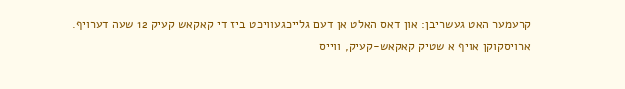קרעמער האט געשריבן: און דאס האלט אן דעם גלייכגעוויכט ביז די קאקאש קעיק 12 שעה דערויף.
ארויסקוקן אויף א שטיק קאקאש-קעיק, ווייס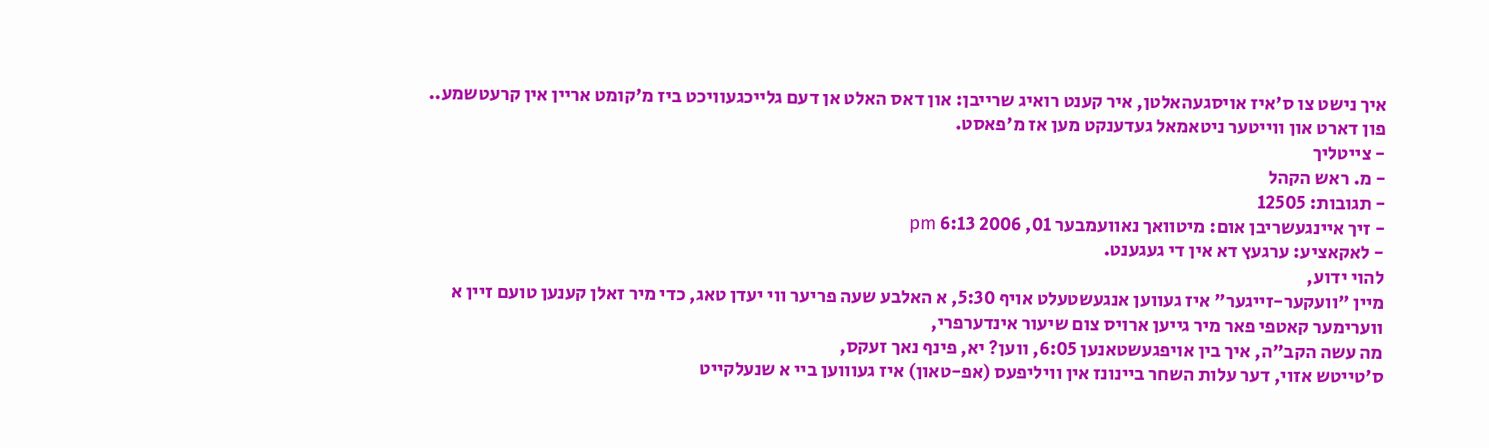איך נישט צו ס'איז אויסגעהאלטן, איר קענט רואיג שרייבן: און דאס האלט אן דעם גלייכגעוויכט ביז מ'קומט אריין אין קרעטשמע.. פון דארט און ווייטער ניטאמאל געדענקט מען אז מ'פאסט.
- צייטליך
- מ. ראש הקהל
- תגובות: 12505
- זיך איינגעשריבן אום: מיטוואך נאוועמבער 01, 2006 6:13 pm
- לאקאציע: ערגעץ דא אין די געגענט.
להוי ידוע,
מיין "וועקער-זייגער" איז געווען אנגעשטעלט אויף 5:30, א האלבע שעה פריער ווי יעדן טאג, כדי מיר זאלן קענען טועם זיין א ווערימער קאטפי פאר מיר גייען ארויס צום שיעור אינדערפרי,
מה עשה הקב"ה, איך בין אויפגעשטאנען 6:05, ווען? יא, פינף נאך זעקס,
ס'טייטש אזוי, דער עלות השחר ביינונז אין וויליפעס (אפ-טאון) איז געוווען ביי א שנעלקייט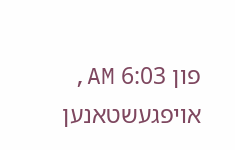פון 6:03 AM, אויפגעשטאנען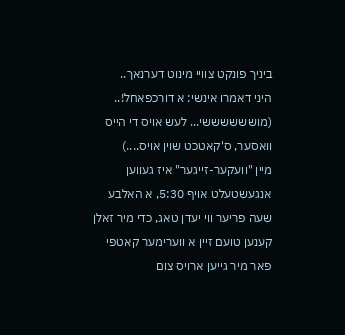ביניך פונקט צוויי מינוט דערנאך..
היני דאמרו אינשי: א דורכפאחל!..
(מוששששששי... לעש אויס די הייס וואסער, ס'קאטכט שוין אויס....)
מיין "וועקער-זייגער" איז געווען אנגעשטעלט אויף 5:30, א האלבע שעה פריער ווי יעדן טאג, כדי מיר זאלן קענען טועם זיין א ווערימער קאטפי פאר מיר גייען ארויס צום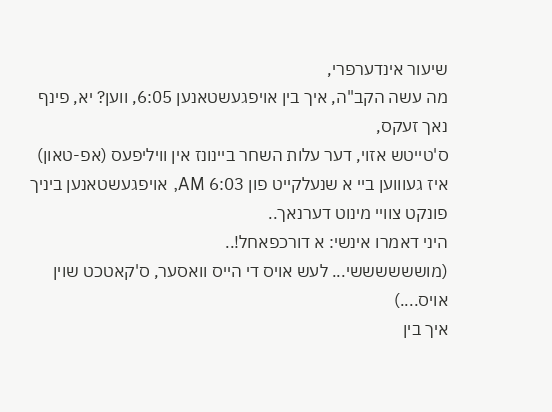שיעור אינדערפרי,
מה עשה הקב"ה, איך בין אויפגעשטאנען 6:05, ווען? יא, פינף נאך זעקס,
ס'טייטש אזוי, דער עלות השחר ביינונז אין וויליפעס (אפ-טאון) איז געוווען ביי א שנעלקייט פון 6:03 AM, אויפגעשטאנען ביניך פונקט צוויי מינוט דערנאך..
היני דאמרו אינשי: א דורכפאחל!..
(מוששששששי... לעש אויס די הייס וואסער, ס'קאטכט שוין אויס....)
איך בין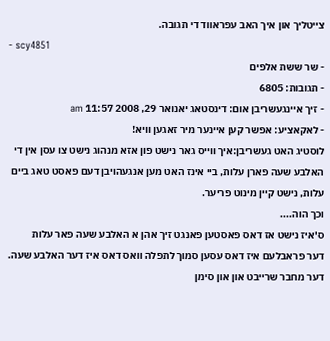צייטליך און איך האב עפראווד די תגובה.
- scy4851
- שר ששת אלפים
- תגובות: 6805
- זיך איינגעשריבן אום: דינסטאג יאנואר 29, 2008 11:57 am
- לאקאציע: אפשר קען איינער מיר זאגען וויא!
לוסטיג האט געשריבן:איך ווייס גאר נישט פון אזא מנהוג נישט צו עסן אין די האלבע שעה פארן עלות, ביי אינז האט מען אנגעהויבן דעם פאסט טאג ביים עלות, נישט קיין מינוט פריער.
וכך הוה....
ס'איז נישט אז דאס פאסטען פאנגט זיך אהן א האלבע שעה פאר עלות
דער פראבלעם איז דאס עסען סמוך לתפלה וואס דאס איז דער האלבע שעה.
דער מחבר שרייבט און און סימן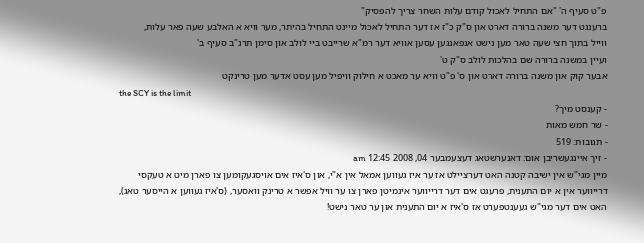פ"ט סעיף ה' "אם התחיל לאכול קודם עלות השחר צריך להפסיק"
ברענגט דער משנה ברורה דארט און ס"ק כ"ז אז דער התחיל לאכול מיינט התחיל בהיתר, מער וויא א האלבע שעה פאר עלות,
ווייל בתוך חצי שעה טאר מען נישט אנפאנגען עסען אוויא דער רמ"א שרייבט ביי לולב און סימן תרנ"ב סעיף ב'
ועיין במשנה ברורה שם בהלכות לולב ס"ק ט'
אבער קוק און משנה ברורה דארט און ס' פ"ט וויא ער מאכט א חילוק וויפיל מען עסט אדער מען טרינקט
the SCY is the limit
- קענסט מיך?
- שר חמש מאות
- תגובות: 519
- זיך איינגעשריבן אום: דאנערשטאג דעצעמבער 04, 2008 12:45 am
מיין מגי"ש אין ישיבה קטנה האט דערציילט אז ער איז געווען אמאל אין א"י, און ס'איז אים אויסגעקומען צו פארן מיט א טעקסי דרייווער אין א יום התענית, פרעגט אים דער דרייווער אינמיטן פארן צו ער וויל אפשר א טרינק וואסער, (ס'איז געווען א הייסער טאג), האט אים דער מגי"ש געענטפערט אז ס'איז א יום התענית און ער טאר נישט!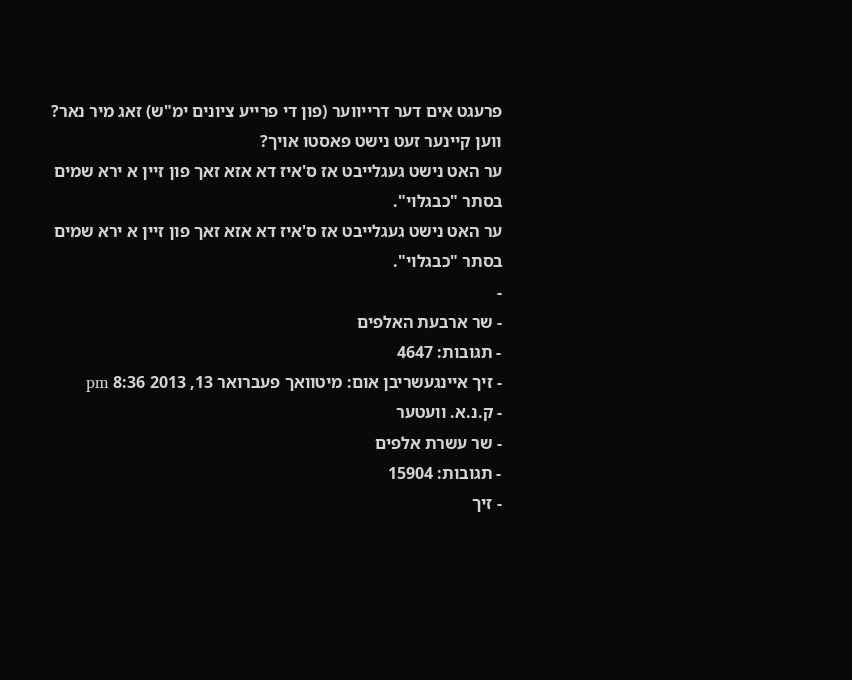פרעגט אים דער דרייווער (פון די פרייע ציונים ימ"ש) זאג מיר נאר? ווען קיינער זעט נישט פאסטו אויך?
ער האט נישט געגלייבט אז ס'איז דא אזא זאך פון זיין א ירא שמים בסתר "כבגלוי".
ער האט נישט געגלייבט אז ס'איז דא אזא זאך פון זיין א ירא שמים בסתר "כבגלוי".
-
- שר ארבעת האלפים
- תגובות: 4647
- זיך איינגעשריבן אום: מיטוואך פעברואר 13, 2013 8:36 pm
- ק.נ.א. וועטער
- שר עשרת אלפים
- תגובות: 15904
- זיך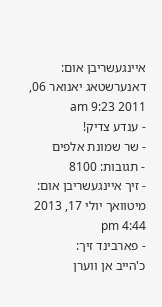איינגעשריבן אום: דאנערשטאג יאנואר 06, 2011 9:23 am
- ענדע צדיק!
- שר שמונת אלפים
- תגובות: 8100
- זיך איינגעשריבן אום: מיטוואך יולי 17, 2013 4:44 pm
- פארבינד זיך:
כ'הייב אן ווערן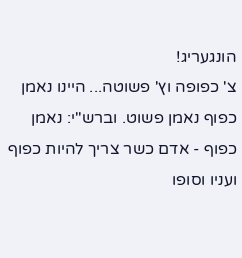הונגעריג!
צ' כפופה וץ' פשוטה... היינו נאמן כפוף נאמן פשוט. וברש"י: נאמן כפוף - אדם כשר צריך להיות כפוף ועניו וסופו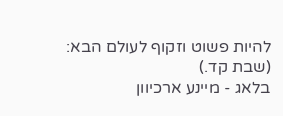להיות פשוט וזקוף לעולם הבא: (שבת קד.)
בלאג - מיינע ארכיוון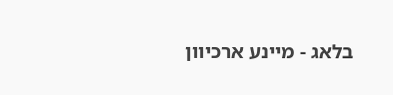בלאג - מיינע ארכיוון